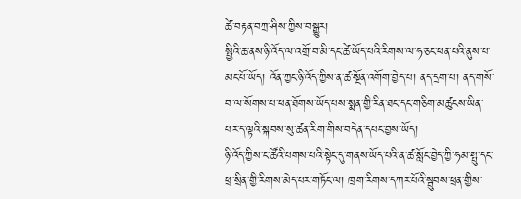ཚེ་བརྟན་བཀྲ་ཤིས་ཀྱིས་བསྒྱུར།
སྤྱིའི་ཆ་ནས་ཉི་འོད་ལ་འགྲོ་བ་མི་དང་ཚེ་ཡོད་པའི་རིགས་ལ་ཧ་ཅང་ཕན་པའི་ནུས་པ་མང་པོ་ཡོད། འོན་ཀྱང་ཉི་འོད་ཀྱིས་ན་ཚ་སྔོན་འགོག་བྱེད་པ། ནད་དྲག་པ། ནད་གསོ་བ་ལ་སོགས་པ་ཕན་ཐོགས་ཡོད་པས་སྨན་གྱི་རིན་ཐང་དང་གཅིག་མཚུངས་ཡིན་པར་ད་ལྟའི་སྐབས་སུ་ཚན་རིག་གིས་བདེན་དཔང་བྱས་ཡོད།
ཉི་འོད་ཀྱིས་ང་ཚོའི་པགས་པའི་སྟེང་དུ་གནས་ཡོད་པའི་ན་ཚ་སློང་བྱེད་ཀྱི་ཧམ་སྤུ་དང་ཕྲ་སྲིན་གྱི་རིགས་མེད་པར་གཏོང་ལ། ཁྲག་རིགས་དཀར་པོའི་སྦུབས་ཕྲན་གྱིས་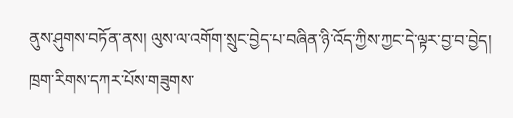ནུས་ཤུགས་བཏོན་ནས། ལུས་ལ་འགོག་སྲུང་བྱེད་པ་བཞིན་ཉི་འོད་ཀྱིས་ཀྱང་དེ་ལྟར་བྱ་བ་བྱེད། ཁྲག་རིགས་དཀར་པོས་གཟུགས་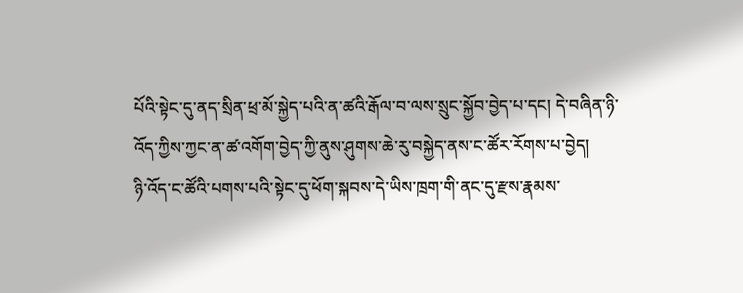པོའི་སྟེང་དུ་ནད་སྲིན་ཕྲ་མོ་སྐྱེད་པའི་ན་ཚའི་རྒོལ་བ་ལས་སྲུང་སྐྱོབ་བྱེད་པ་དང། དེ་བཞིན་ཉི་འོད་ཀྱིས་ཀྱང་ན་ཚ་འགོག་བྱེད་ཀྱི་ནུས་ཤུགས་ཆེ་རུ་བསྐྱེད་ནས་ང་ཚོར་རོགས་པ་བྱེད།
ཉི་འོད་ང་ཚོའི་པགས་པའི་སྟེང་དུ་ཕོག་སྐབས་དེ་ཡིས་ཁྲག་གི་ནང་དུ་རྫས་རྣམས་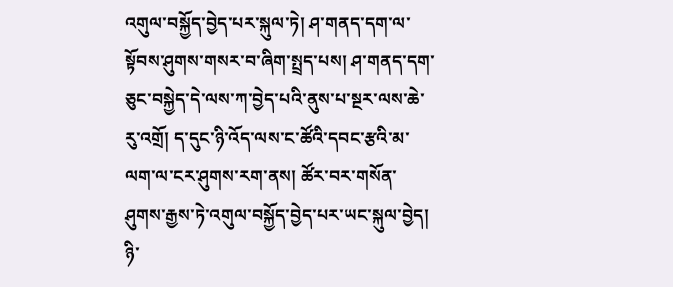འགུལ་བསྐྱོད་བྱེད་པར་སྐུལ་ཏེ། ཤ་གནད་དག་ལ་སྟོབས་ཤུགས་གསར་བ་ཞིག་སྤྲད་པས། ཤ་གནད་དག་ཅུང་བསྐྱེད་དེ་ལས་ཀ་བྱེད་པའི་ནུས་པ་སྔར་ལས་ཆེ་རུ་འགྲོ། ད་དུང་ཉི་འོད་ལས་ང་ཚོའི་དབང་རྩའི་མ་ལག་ལ་ངར་ཤུགས་རག་ནས། ཚོར་བར་གསོན་ཤུགས་རྒྱས་ཏེ་འགུལ་བསྐྱོད་བྱེད་པར་ཡང་སྐུལ་བྱེད།
ཉི་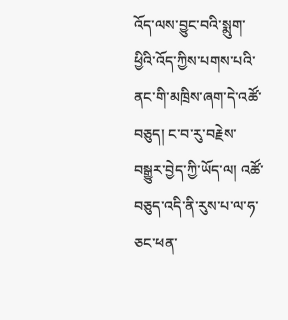འོད་ལས་བྱུང་བའི་སྨུག་ཕྱིའི་འོད་ཀྱིས་པགས་པའི་ནང་གི་མཁྲིས་ཞག་དེ་འཚོ་བཅུད། ང་བ་རུ་བརྗེས་བསྒྱུར་བྱེད་ཀྱི་ཡོད་ལ། འཚོ་བཅུད་འདི་ནི་རུས་པ་ལ་ཧ་ཅང་ཕན་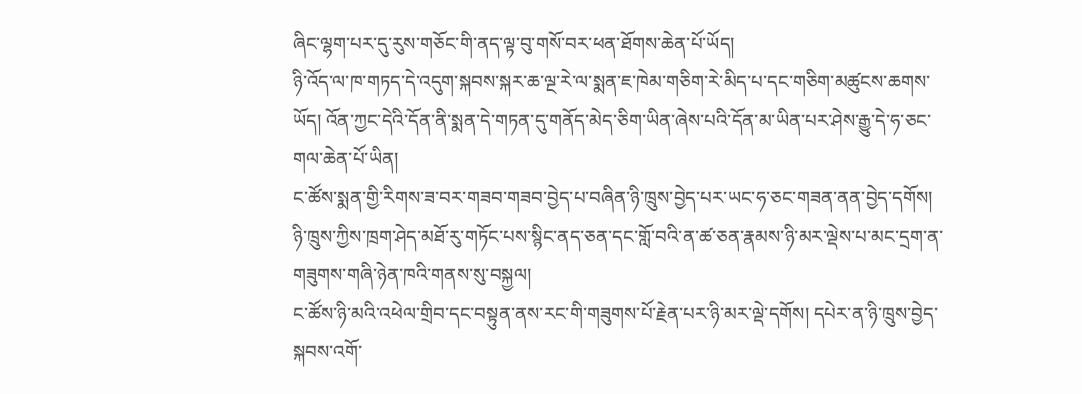ཞིང་ལྷག་པར་དུ་རུས་གཅོང་གི་ནད་ལྟ་བུ་གསོ་བར་ཕན་ཐོགས་ཆེན་པོ་ཡོད།
ཉི་འོད་ལ་ཁ་གཏད་དེ་འདུག་སྐབས་སྐར་ཆ་ལྔ་རེ་ལ་སྨན་ཇ་ཁེམ་གཅིག་རེ་མིད་པ་དང་གཅིག་མཚུངས་ཆགས་ཡོད། འོན་ཀྱང་དེའི་དོན་ནི་སྨན་དེ་གཏན་དུ་གནོད་མེད་ཅིག་ཡིན་ཞེས་པའི་དོན་མ་ཡིན་པར་ཤེས་རྒྱུ་དེ་ཧ་ཅང་གལ་ཆེན་པོ་ཡིན།
ང་ཚོས་སྨན་གྱི་རིགས་ཟ་བར་གཟབ་གཟབ་བྱེད་པ་བཞིན་ཉི་ཁྲུས་བྱེད་པར་ཡང་ཧ་ཅང་གཟན་ནན་བྱེད་དགོས། ཉི་ཁྲུས་ཀྱིས་ཁྲག་ཤེད་མཐོ་རུ་གཏོང་པས་སྙིང་ནད་ཅན་དང་གློ་བའི་ན་ཚ་ཅན་རྣམས་ཉི་མར་ལྡེས་པ་མང་དྲག་ན་གཟུགས་གཞི་ཉེན་ཁའི་གནས་སུ་བསྐྱལ།
ང་ཚོས་ཉི་མའི་འཕེལ་གྲིབ་དང་བསྟུན་ནས་རང་གི་གཟུགས་པོ་རྗེན་པར་ཉི་མར་ལྡེ་དགོས། དཔེར་ན་ཉི་ཁྲུས་བྱེད་སྐབས་འགོ་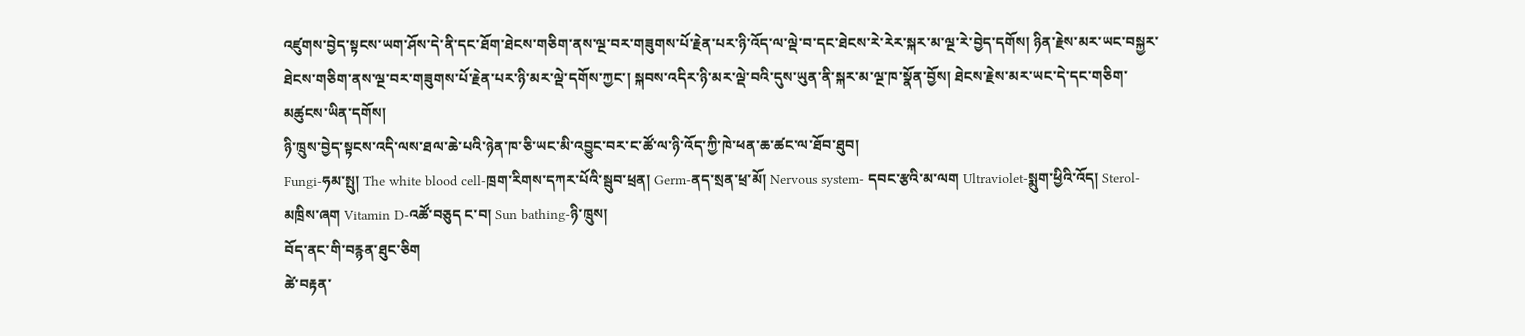འཛུགས་བྱེད་སྟངས་ཡག་ཤོས་དེ་ནི་དང་ཐོག་ཐེངས་གཅིག་ནས་ལྔ་བར་གཟུགས་པོ་རྗེན་པར་ཉི་འོད་ལ་ལྡེ་བ་དང་ཐེངས་རེ་རེར་སྐར་མ་ལྔ་རེ་བྱེད་དགོས། ཉིན་རྗེས་མར་ཡང་བསྐྱར་ཐེངས་གཅིག་ནས་ལྔ་བར་གཟུགས་པོ་རྗེན་པར་ཉི་མར་ལྡེ་དགོས་ཀྱང་། སྐབས་འདིར་ཉི་མར་ལྡེ་བའི་དུས་ཡུན་ནི་སྐར་མ་ལྔ་ཁ་སྣོན་བྱོས། ཐེངས་རྗེས་མར་ཡང་དེ་དང་གཅིག་མཚུངས་ཡིན་དགོས།
ཉི་ཁྲུས་བྱེད་སྟངས་འདི་ལས་ཐལ་ཆེ་པའི་ཉེན་ཁ་ཅི་ཡང་མི་འབྱུང་བར་ང་ཚོ་ལ་ཉི་འོད་ཀྱི་ཁེ་ཕན་ཆ་ཚང་ལ་ཐོབ་ཐུབ།
Fungi-ཧམ་སྤུ། The white blood cell-ཁྲག་རིགས་དཀར་པོའི་སྦུབ་ཕྲན། Germ-ནད་སྲན་ཕྲ་མོ། Nervous system- དབང་རྩའི་མ་ལག Ultraviolet-སྨུག་ཕྱིའི་འོད། Sterol-མཁྲིས་ཞག Vitamin D-འཚོ་བཅུད ང་བ། Sun bathing-ཉི་ཁྲུས།
བོད་ནང་གི་བརྙན་ཐུང་ཅིག
ཚེ་བརྟན་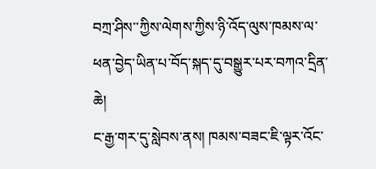བཀྲ་ཤིས་་ཀྱིས་ལེགས་ཀྱིས་ཉི་འོད་ལུས་ཁམས་ལ་ཕན་བྱེད་ཡིན་པ་བོད་སྐད་དུ་བསྒྱུར་པར་བཀའ་དྲིན་ཆེ།
ང་རྒྱ་གར་དུ་སླེབས་ནས། ཁམས་བཟང་ཇི་ལྟར་འོང་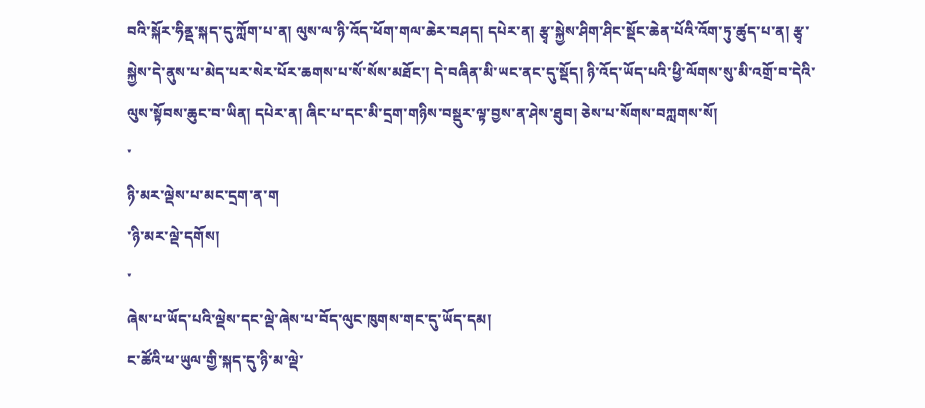བའི་སྐོར་ཧིནྡ་སྐད་དུ་ཀློག་པ་ན། ལུས་ལ་ཉི་འོད་ཕོག་གལ་ཆེར་བཤད། དཔེར་ན། རྩྭ་སྐྱེས་ཤིག་ཤིང་སྡོང་ཆེན་པོའི་འོག་ཏུ་ཚུད་པ་ན། རྩྭ་སྐྱེས་དེ་ནུས་པ་མེད་པར་སེར་པོར་ཆགས་པ་སོ་སོས་མཐོང་། དེ་བཞིན་མི་ཡང་ནང་དུ་སྡོད། ཉི་འོད་ཡོད་པའི་ཕྱི་ལོགས་སུ་མི་འགྲོ་བ་དེའི་ལུས་སྟོབས་ཆུང་བ་ཡིན། དཔེར་ན། ཞིང་པ་དང་མི་དྲག་གཉིས་བསྡུར་ལྟ་བྱས་ན་ཤེས་ཐུབ། ཅེས་པ་སོགས་བཀླགས་སོ།
་
ཉི་མར་ལྡེས་པ་མང་དྲག་ན་ག
་ཉི་མར་ལྡེ་དགོས།
་
ཞེས་པ་ཡོད་པའི་ལྡེས་དང་ལྡེ་ཞེས་པ་བོད་ལུང་ཁུགས་གང་དུ་ཡོད་དམ།
ང་ཚོའི་ཕ་ཡུལ་གྱི་སྐད་དུ་ཉི་མ་ལྡེ་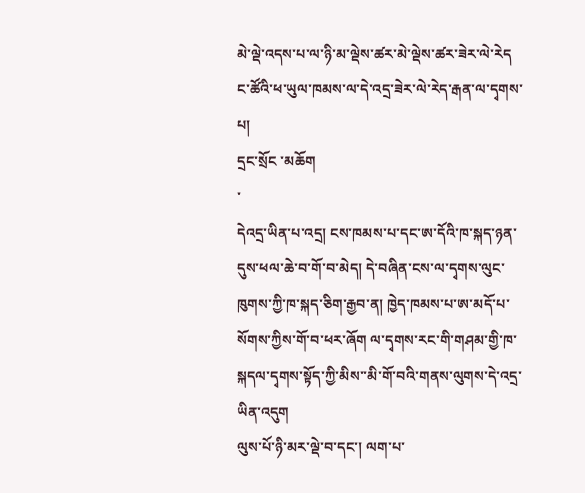མེ་ལྡེ་འདས་པ་ལ་ཉི་མ་ལྡེས་ཚར་མེ་ལྡེས་ཚར་ཟེར་ལེ་རེད
ང་ཚོའི་ཕ་ཡུལ་ཁམས་ལ་དེ་འདྲ་ཟེར་ལེ་རེད་རྒན་ལ་དྭགས་པ།
དྲང་སྲོང ་མཆོག
་
དེའདྲ་ཡིན་པ་འདྲ། ངས་ཁམས་པ་དང་ཨ་དོའི་ཁ་སྐད་ཉན་དུས་ཕལ་ཆེ་བ་གོ་བ་མེད། དེ་བཞིན་ངས་ལ་དྭགས་ལུང་ཁུགས་ཀྱི་ཁ་སྐད་ཅིག་རྒྱབ་ན། ཁྱེད་ཁམས་པ་ཨ་མདོ་པ་སོགས་ཀྱིས་གོ་བ་ཕར་ཞོག ལ་དྭགས་རང་གི་གཤམ་གྱི་ཁ་སྐདལ་དྭགས་སྟོད་ཀྱི་མིས་་མི་གོ་བའི་གནས་ལུགས་དེ་འདྲ་ཡིན་འདུག
ལུས་པོ་ཉི་མར་ལྡེ་བ་དང་། ལག་པ་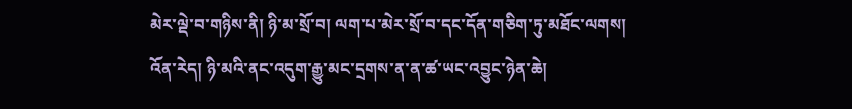མེར་ལྡེ་བ་གཉིས་ནི། ཉི་མ་སྲོ་བ། ལག་པ་མེར་སྲོ་བ་དང་དོན་གཅིག་ཏུ་མཐོང་ལགས།
འོན་རེད། ཉི་མའི་ནང་འདུག་རྒྱུ་མང་དྲགས་ན་ན་ཚ་ཡང་འབྱུང་ཉེན་ཆེ།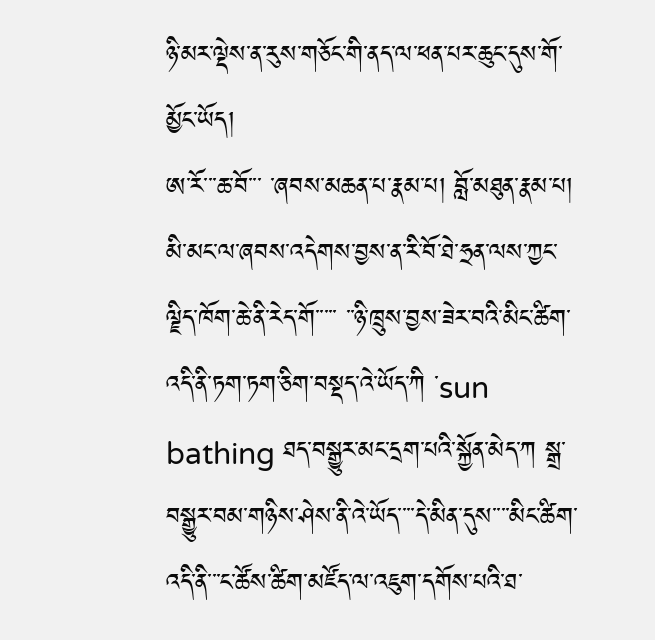ཉི་མར་ལྡེས་ན་རུས་གཅོང་གི་ནད་ལ་ཕན་པར་ཆུང་དུས་གོ་མྱོང་ཡོད།
ཨ་རོ་་་ཆ་བོ་་་ ་ཞབས་མཆན་པ་རྣམ་པ། བློ་མཐུན་རྣམ་པ། མི་མང་ལ་ཞབས་འདེགས་བྱས་ན་རི་བོ་ཐེ་ཧྲན་ལས་ཀྱང་ལྗིད་ཁོག་ཆེ་ནི་རེད་གོ་་་་་ ་་ཉི་ཁྲུས་བྱས་ཟེར་བའི་མིང་ཚིག་འདི་ནི་ཏག་ཏག་ཅིག་བསྡད་འེ་ཡོད་ཀི ་sun bathing ཐད་བསྒྱུར་མང་དྲག་པའི་སྐྱོན་མེད་ཀ སྒྲ་བསྒྱུར་བམ་གཉིས་ཤེས་ནི་འེ་ཡོད་་་་དེ་མིན་དུས་་་་མིང་ཚིག་འདི་ནི་་་ང་ཚོས་ཚིག་མཛོད་ལ་འཇུག་དགོས་པའི་ཐ་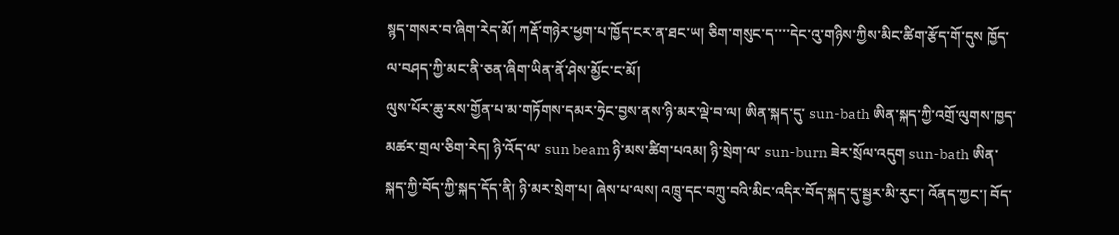སྙད་གསར་བ་ཞིག་རེད་མོ། ཀརྡོ་གཉེར་ཕྱག་པ་ཁྱོད་ངར་ན་ཐང་ཡ། ཅིག་གསུང་ད་་་་དེང་འུ་གཉིས་ཀྱིས་མིང་ཚིག་རྩོད་གོ་དུས ཁྱོད་ལ་བཤད་ཀྱི་མང་ནི་ཅན་ཞིག་ཡིན་ནོ་ཤེས་མྱོང་ང་མོ།
ལུས་པོར་ཆུ་རས་གྱོན་པ་མ་གཏོགས་དམར་ཧྲེང་བྱས་ནས་ཉི་མར་ལྡེ་བ་ལ། ཨིན་སྐད་དུ་ sun-bath ཨིན་སྐད་ཀྱི་འགྲོ་ལུགས་ཁྱད་མཚར་གྲལ་ཅིག་རེད། ཉི་འོད་ལ་ sun beam ཉི་མས་ཚིག་པའམ། ཉི་སྲེག་ལ་ sun-burn ཟེར་སྲོལ་འདུག sun-bath ཨིན་སྐད་ཀྱི་བོད་ཀྱི་སྐད་དོད་ནི། ཉི་མར་སྲེག་པ། ཞེས་པ་ལས། འཁྲུ་དང་བཀྲུ་བའི་མིང་འདིར་བོད་སྐད་དུ་སྦྱར་མི་རུང་། འོནད་ཀྱང་། བོད་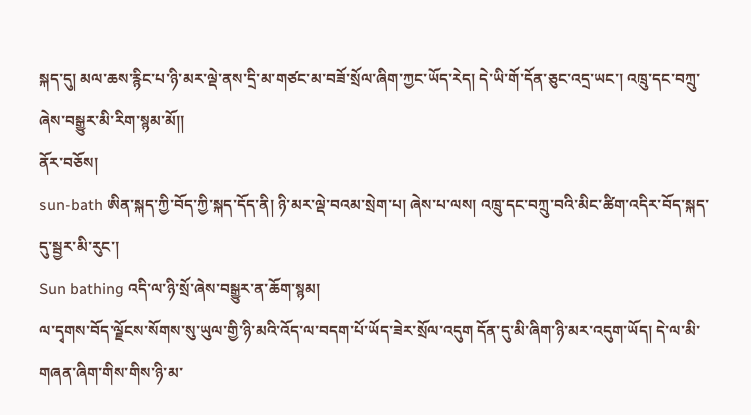སྐད་དུ། མལ་ཆས་རྙིང་པ་ཉི་མར་ལྡེ་ནས་དྲི་མ་གཙང་མ་བཟོ་སྲོལ་ཞིག་ཀྱང་ཡོད་རེད། དེ་ཡི་གོ་དོན་ཅུང་འདྲ་ཡང་། འཁྲུ་དང་བཀྲུ་ཞེས་བསྒྱུར་མི་རིག་སྙམ་མོ།།
ནོར་བཅོས།
sun-bath ཨིན་སྐད་ཀྱི་བོད་ཀྱི་སྐད་དོད་ནི། ཉི་མར་ལྡེ་བའམ་སྲེག་པ། ཞེས་པ་ལས། འཁྲུ་དང་བཀྲུ་བའི་མིང་ཚིག་འདིར་བོད་སྐད་དུ་སྦྱར་མི་རུང་།
Sun bathing འདི་ལ་ཉི་སྲོ་ཞེས་བསྒྱུར་ན་ཆོག་སྙམ།
ལ་དྭགས་བོད་ལྗོངས་སོགས་སུ་ཡུལ་གྱི་ཉི་མའི་འོད་ལ་བདག་པོ་ཡོད་ཟེར་སྲོལ་འདུག དོན་དུ་མི་ཞིག་ཉི་མར་འདུག་ཡོད། དེ་ལ་མི་གཞན་ཞིག་གིས་གིས་ཉི་མ་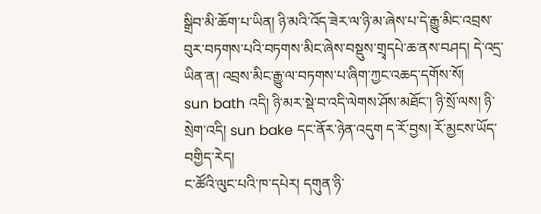སྒྲིབ་མི་ཆོག་པ་ཡིན། ཉི་མའི་འོད་ཟེར་ལ་ཉི་མ་ཞེས་པ་དེ་རྒྱུ་མིང་འབྲས་བུར་བཏགས་པའི་བཏགས་མིང་ཞེས་བསྡུས་གྲྭདཔེ་ཆ་ནས་བཤད། དེ་འདྲ་ཡིན་ན། འབྲས་མིང་རྒྱུ་ལ་བཏགས་པ་ཞིག་ཀྱང་འཆད་དགོས་སོ།
sun bath འདི། ཉི་མར་སྡེ་བ་འདི་ལེགས་ཤོས་མཐོང་། ཉི་སྲོ་ལས། ཉི་སྲེག་འདི། sun bake དང་ནོར་ཉེན་འདུག ད་རོ་བྱས། རོ་མྱངས་ཡོད་བགྱིད་རེད།
ང་ཚོའི་ལུང་པའི་ཁ་དཔེར། དགུན་ཉི་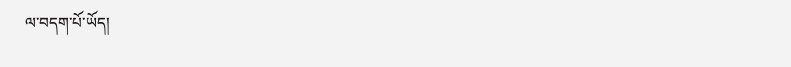ལ་བདག་པོ་ཡོད།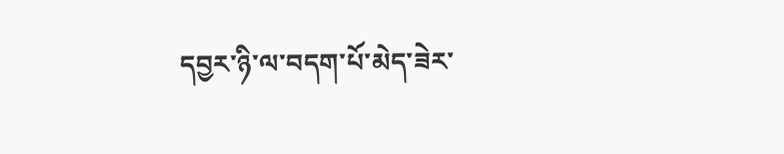དབྱར་ཉི་ལ་བདག་པོ་མེད་ཟེར་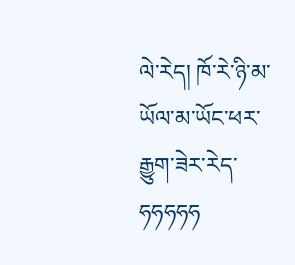ལེ་རེད། ཁོ་རེ་ཉི་མ་ཡོལ་མ་ཡོང་ཕར་རྒྱུག་ཟེར་རེད་ཧཧཧཧཧ